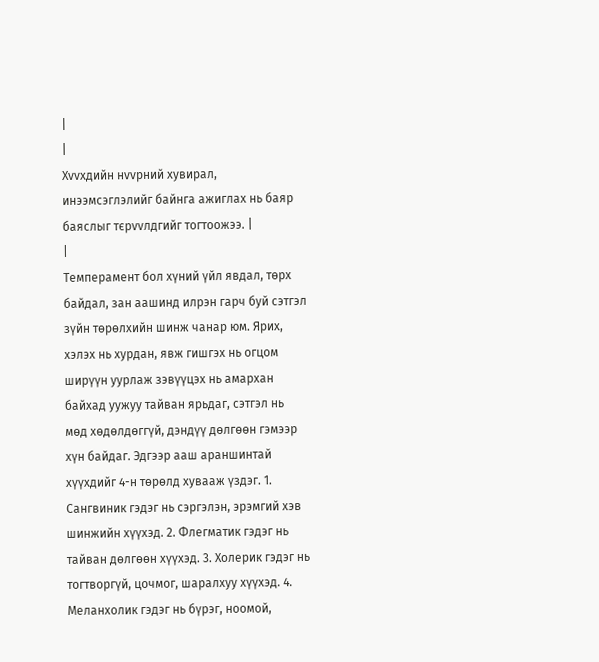|
|
Хvvхдийн нvvрний хувирал, инээмсэглэлийг байнга ажиглах нь баяр баяслыг тєрvvлдгийг тогтоожээ. |
|
Темперамент бол хүний үйл явдал, төрх байдал, зан аашинд илрэн гарч буй сэтгэл зүйн төрөлхийн шинж чанар юм. Ярих, хэлэх нь хурдан, явж гишгэх нь огцом ширүүн уурлаж зэвүүцэх нь амархан байхад уужуу тайван ярьдаг, сэтгэл нь мөд хөдөлдөггүй, дэндүү дөлгөөн гэмээр хүн байдаг. Эдгээр ааш араншинтай хүүхдийг 4-н төрөлд хувааж үздэг. 1. Сангвиник гэдэг нь сэргэлэн, эрэмгий хэв шинжийн хүүхэд. 2. Флегматик гэдэг нь тайван дөлгөөн хүүхэд. 3. Холерик гэдэг нь тогтворгүй, цочмог, шаралхуу хүүхэд. 4. Меланхолик гэдэг нь бүрэг, ноомой,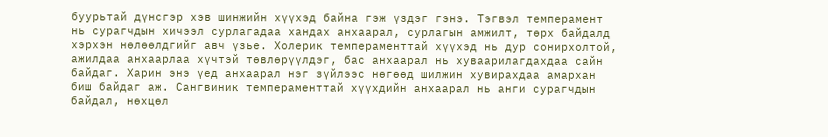буурьтай дүнсгэр хэв шинжийн хүүхэд байна гэж үздэг гэнэ. Тэгвэл темперамент нь сурагчдын хичээл сурлагадаа хандах анхаарал, сурлагын амжилт, төрх байдалд хэрхэн нөлөөлдгийг авч үзье. Холерик темпераменттай хүүхэд нь дур сонирхолтой, ажилдаа анхаарлаа хүчтэй төвлөрүүлдэг, бас анхаарал нь хуваарилагдахдаа сайн байдаг. Харин энэ үед анхаарал нэг зүйлээс нөгөөд шилжин хувирахдаа амархан биш байдаг аж. Сангвиник темпераменттай хүүхдийн анхаарал нь анги сурагчдын байдал, нөхцөл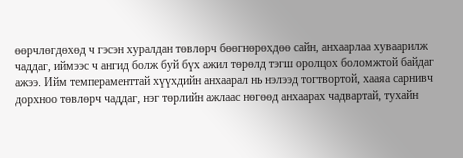өөрчлөгдөхөд ч гэсэн хуралдан төвлөрч бөөгнөрөхдөө сайн, анхаарлаа хуваарилж чаддаг, иймээс ч ангид болж буй бүх ажил төрөлд тэгш оролцох боломжтой байдаг ажээ. Ийм темпераменттай хүүхдийн анхаарал нь нэлээд тогтвортой, хааяа сарнивч дорхноо төвлөрч чаддаг, нэг төрлийн ажлаас нөгөөд анхаарах чадвартай, тухайн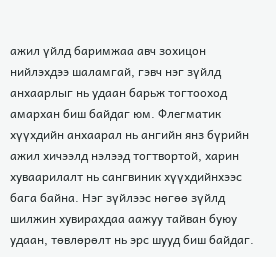ажил үйлд баримжаа авч зохицон нийлэхдээ шаламгай, гэвч нэг зүйлд анхаарлыг нь удаан барьж тогтооход амархан биш байдаг юм. Флегматик хүүхдийн анхаарал нь ангийн янз бүрийн ажил хичээлд нэлээд тогтвортой, харин хуваарилалт нь сангвиник хүүхдийнхээс бага байна. Нэг зүйлээс нөгөө зүйлд шилжин хувирахдаа аажуу тайван буюу удаан, төвлөрөлт нь эрс шууд биш байдаг.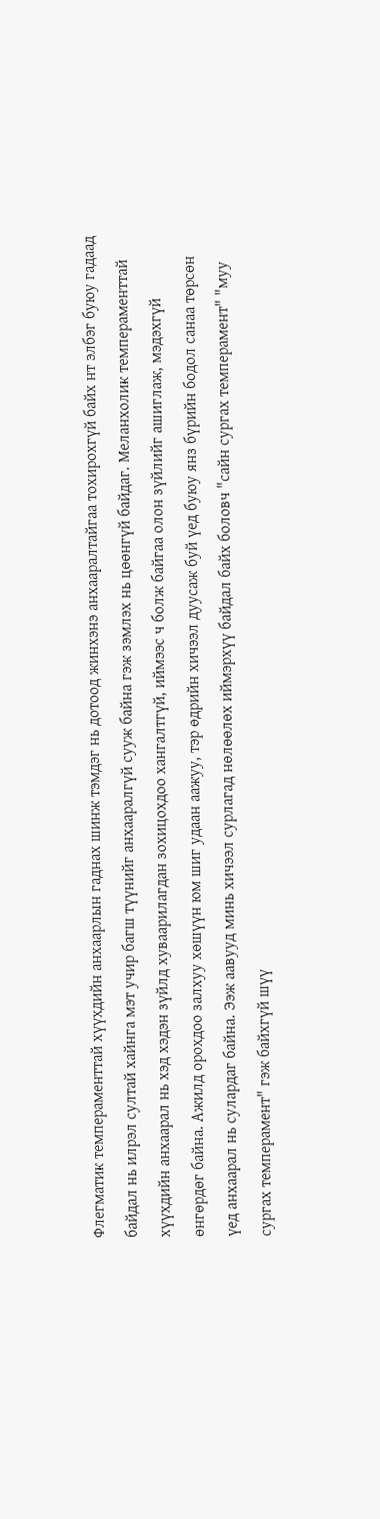Флегматик темпераменттай хүүхдийн анхаарлын гаднах шинж тэмдэг нь дотоод жинхэнэ анхааралтайгаа тохирохгүй байх нт элбэг буюу гадаад байдал нь илрэл султай хайнга мэт учир багш түүнийг анхааралгүй сууж байна гэж зэмлэх нь цөөнгүй байдаг. Меланхолик темпераменттай хүүхдийн анхаарал нь хэд хэдэн зүйлд хуваарилагдан зохицохдоо хангалтгүй, иймээс ч болж байгаа олон зүйлийг ашиглаж, мэдэхгүй өнгөрдөг байна. Ажилд орохдоо залхуу хөшүүн юм шиг удаан аажуу, тэр өдрийн хичээл дуусаж буй үед буюу янз бүрийн бодол санаа төрсөн үед анхаарал нь сулардаг байна. Ээж аавууд минь хичээл сурлагад нөлөөлөх иймэрхүү байдал байх боловч "сайн сургах темперамент" "муу сургах темперамент" гэж байхгүй шүү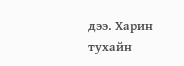дээ. Харин тухайн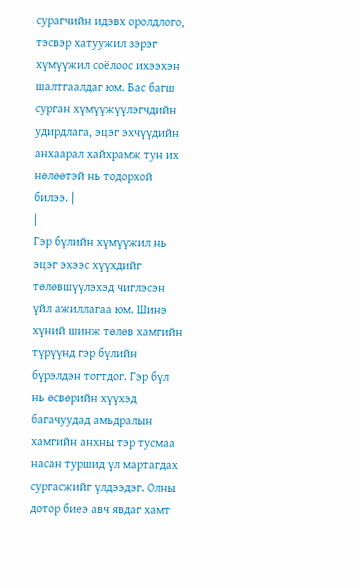сурагчийн идэвх оролдлого, тэсвэр хатуужил зэрэг хүмүүжил соёлоос ихээхэн шалтгаалдаг юм. Бас багш сурган хүмүүжүүлэгчдийн удирдлага, эцэг эхчүүдийн анхаарал хайхрамж тун их нөлөөтэй нь тодорхой билээ. |
|
Гэр бүлийн хүмүүжил нь эцэг эхээс хүүхдийг төлөвшүүлэхэд чиглэсэн үйл ажиллагаа юм. Шинэ хүний шинж төлөв хамгийн түрүүнд гэр бүлийн бүрэлдэн тогтдог. Гэр бүл нь өсвөрийн хүүхэд багачуудад амьдралын хамгийн анхны тэр тусмаа насан туршид үл мартагдах сургасжийг үлдээдэг. Олны дотор биеэ авч явдаг хамт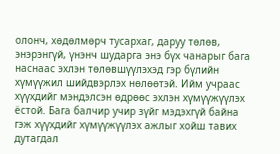олонч, хөдөлмөрч тусархаг, даруу төлөв, энэрэнгүй, үнэнч шударга энэ бүх чанарыг бага наснаас эхлэн төлөвшүүлэхэд гэр бүлийн хүмүүжил шийдвэрлэх нөлөөтэй. Ийм учраас хүүхдийг мэндэлсэн өдрөөс эхлэн хүмүүжүүлэх ёстой. Бага балчир учир зүйг мэдэхгүй байна гэж хүүхдийг хүмүүжүүлэх ажлыг хойш тавих дутагдал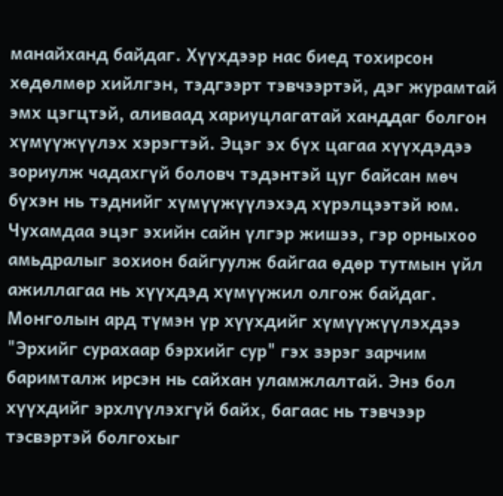манайханд байдаг. Хүүхдээр нас биед тохирсон хөдөлмөр хийлгэн, тэдгээрт тэвчээртэй, дэг журамтай эмх цэгцтэй, аливаад хариуцлагатай ханддаг болгон хүмүүжүүлэх хэрэгтэй. Эцэг эх бүх цагаа хүүхдэдээ зориулж чадахгүй боловч тэдэнтэй цуг байсан мөч бүхэн нь тэднийг хүмүүжүүлэхэд хүрэлцээтэй юм. Чухамдаа эцэг эхийн сайн үлгэр жишээ, гэр орныхоо амьдралыг зохион байгуулж байгаа өдөр тутмын үйл ажиллагаа нь хүүхдэд хүмүүжил олгож байдаг. Монголын ард түмэн үр хүүхдийг хүмүүжүүлэхдээ "Эрхийг сурахаар бэрхийг сур" гэх зэрэг зарчим баримталж ирсэн нь сайхан уламжлалтай. Энэ бол хүүхдийг эрхлүүлэхгүй байх, багаас нь тэвчээр тэсвэртэй болгохыг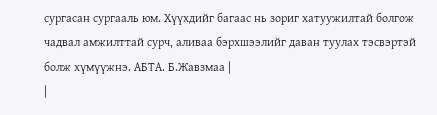сургасан сургааль юм. Хүүхдийг багаас нь зориг хатуужилтай болгож чадвал амжилттай сурч, аливаа бэрхшээлийг даван туулах тэсвэртэй болж хүмүүжнэ. АБТА. Б.Жавзмаа |
|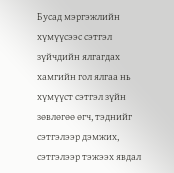Бусад мэргэжлийн хүмүүсээс сэтгэл зүйчдийн ялгагдах хамгийн гол ялгаа нь хүмүүст сэтгэл зүйн зөвлөгөө өгч, тэднийг сэтгэлээр дэмжих, сэтгэлээр тэжээх явдал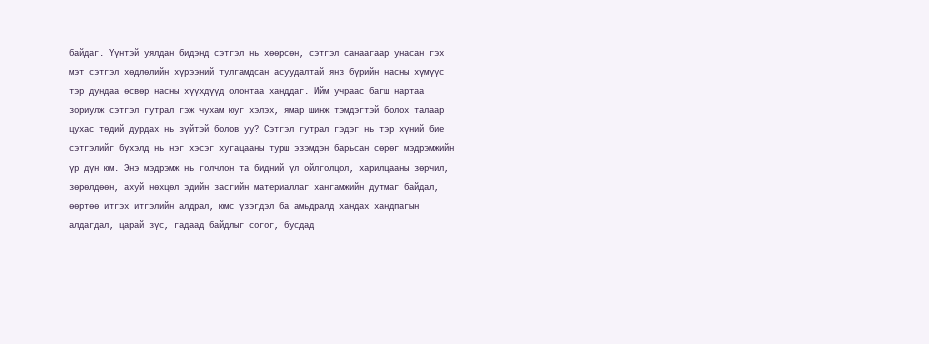байдаг. Үүнтэй уялдан бидэнд сэтгэл нь хөөрсөн, сэтгэл санаагаар унасан гэх мэт сэтгэл хөдлөлийн хүрээний тулгамдсан асуудалтай янз бүрийн насны хүмүүс тэр дундаа өсвөр насны хүүхдүүд олонтаа ханддаг. Ийм учраас багш нартаа зориулж сэтгэл гутрал гэж чухам юуг хэлэх, ямар шинж тэмдэгтэй болох талаар цухас төдий дурдах нь зүйтэй болов уу? Сэтгэл гутрал гэдэг нь тэр хүний бие сэтгэлийг бүхэлд нь нэг хэсэг хугацааны турш эзэмдэн барьсан сөрөг мэдрэмжийн үр дүн юм. Энэ мэдрэмж нь голчлон та бидний үл ойлголцол, харилцааны зөрчил, зөрөлдөөн, ахуй нөхцөл эдийн засгийн материаллаг хангамжийн дутмаг байдал, өөртөө итгэх итгэлийн алдрал, юмс үзэгдэл ба амьдралд хандах хандпагын алдагдал, царай зүс, гадаад байдлыг согог, бусдад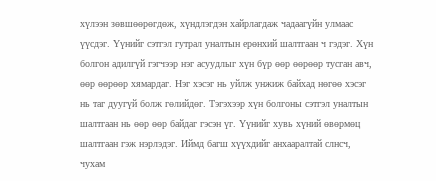хүлээн зөвшөөрөгдөж, хүндлэгдэн хайрлагдаж чадаагүйн улмаас үүсдэг. Үүнийг сэтгэл гутрал уналтын ерөнхий шалтгаан ч гэдэг. Хүн болгон адилгүй гэгчээр нэг асуудлыг хүн бүр өөр өөрөөр тусган авч, өөр өөрөөр хямардаг. Нэг хэсэг нь уйлж унжиж байхад нөгөө хэсэг нь таг дуугүй болж гөлийдөг. Тэгэхээр хүн болгоны сэтгэл уналтын шалтгаан нь өөр өөр байдаг гэсэн үг. Үүнийг хувь хүний өвөрмөц шалтгаан гэж нэрлэдэг. Иймд багш хүүхдийг анхааралтай слнсч, чухам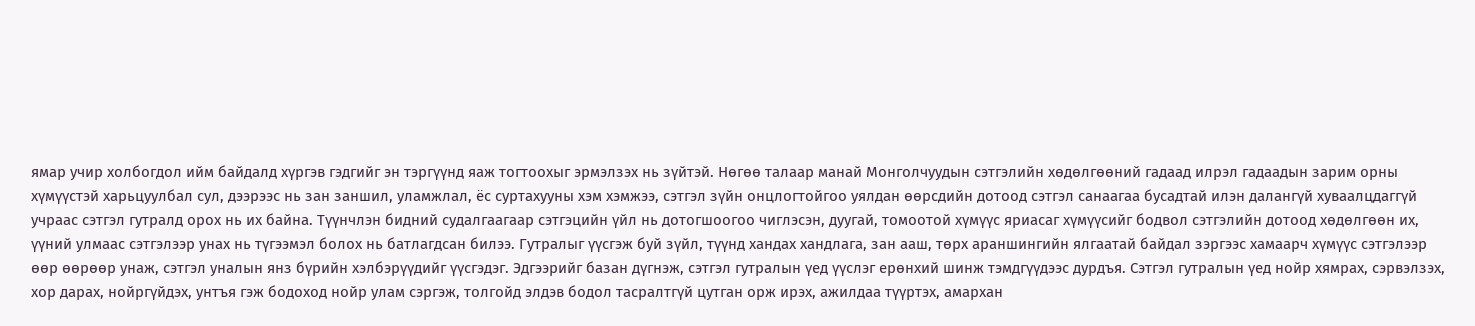ямар учир холбогдол ийм байдалд хүргэв гэдгийг эн тэргүүнд яаж тогтоохыг эрмэлзэх нь зүйтэй. Нөгөө талаар манай Монголчуудын сэтгэлийн хөдөлгөөний гадаад илрэл гадаадын зарим орны хүмүүстэй харьцуулбал сул, дээрээс нь зан заншил, уламжлал, ёс суртахууны хэм хэмжээ, сэтгэл зүйн онцлогтойгоо уялдан өөрсдийн дотоод сэтгэл санаагаа бусадтай илэн далангүй хуваалцдаггүй учраас сэтгэл гутралд орох нь их байна. Түүнчлэн бидний судалгаагаар сэтгэцийн үйл нь дотогшоогоо чиглэсэн, дуугай, томоотой хүмүүс яриасаг хүмүүсийг бодвол сэтгэлийн дотоод хөдөлгөөн их, үүний улмаас сэтгэлээр унах нь түгээмэл болох нь батлагдсан билээ. Гутралыг үүсгэж буй зүйл, түүнд хандах хандлага, зан ааш, төрх араншингийн ялгаатай байдал зэргээс хамаарч хүмүүс сэтгэлээр өөр өөрөөр унаж, сэтгэл уналын янз бүрийн хэлбэрүүдийг үүсгэдэг. Эдгээрийг базан дүгнэж, сэтгэл гутралын үед үүслэг ерөнхий шинж тэмдгүүдээс дурдъя. Сэтгэл гутралын үед нойр хямрах, сэрвэлзэх, хор дарах, нойргүйдэх, унтъя гэж бодоход нойр улам сэргэж, толгойд элдэв бодол тасралтгүй цутган орж ирэх, ажилдаа түүртэх, амархан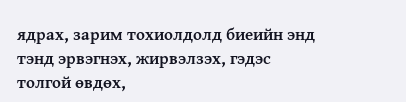ядрах, зарим тохиолдолд биеийн энд тэнд эрвэгнэх, жирвэлзэх, гэдэс толгой өвдөх,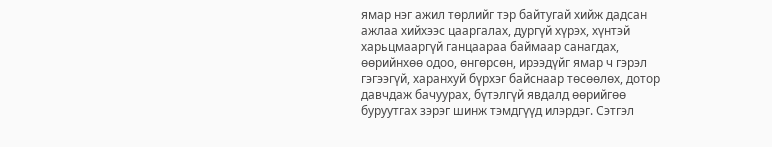ямар нэг ажил төрлийг тэр байтугай хийж дадсан ажлаа хийхээс цааргалах, дургүй хүрэх, хүнтэй харьцмааргүй ганцаараа баймаар санагдах, өөрийнхөө одоо, өнгөрсөн, ирээдүйг ямар ч гэрэл гэгээгүй, харанхуй бүрхэг байснаар төсөөлөх, дотор давчдаж бачуурах, бүтэлгүй явдалд өөрийгөө буруутгах зэрэг шинж тэмдгүүд илэрдэг. Сэтгэл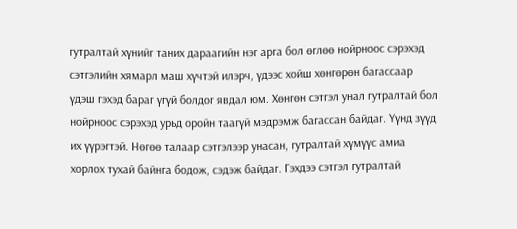гутралтай хүнийг таних дараагийн нэг арга бол өглөө нойрноос сэрэхэд сэтгэлийн хямарл маш хүчтэй илэрч, үдээс хойш хөнгөрөн багассаар үдэш гэхэд бараг үгүй болдог явдал юм. Хөнгөн сэтгэл унал гутралтай бол нойрноос сэрэхэд урьд оройн таагүй мэдрэмж багассан байдаг. Үүнд зүүд их үүрэгтэй. Нөгөө талаар сэтгэлээр унасан, гутралтай хүмүүс амиа хорлох тухай байнга бодож, сэдэж байдаг. Гэхдээ сэтгэл гутралтай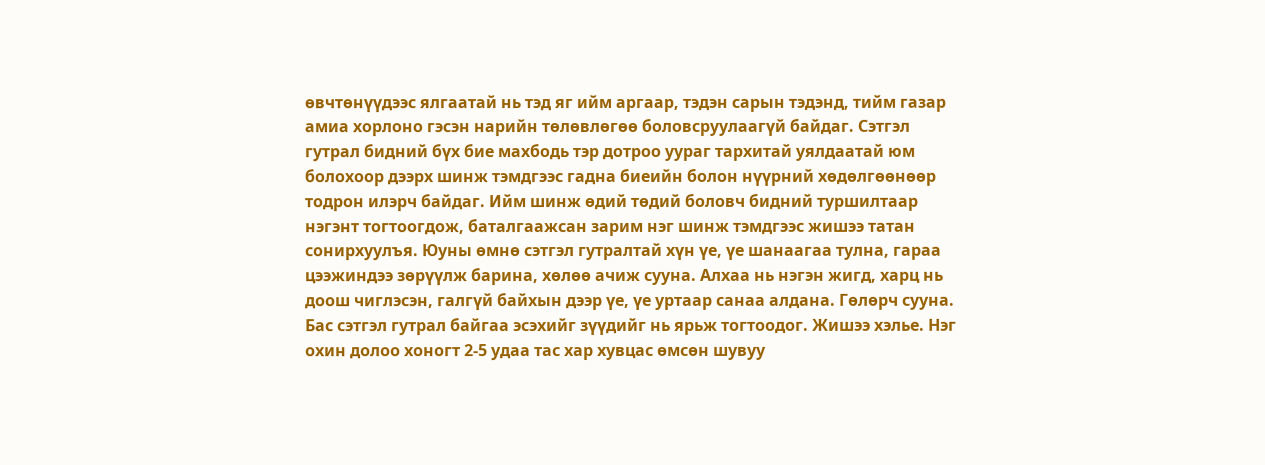өвчтөнүүдээс ялгаатай нь тэд яг ийм аргаар, тэдэн сарын тэдэнд, тийм газар амиа хорлоно гэсэн нарийн төлөвлөгөө боловсруулаагүй байдаг. Сэтгэл гутрал бидний бүх бие махбодь тэр дотроо уураг тархитай уялдаатай юм болохоор дээрх шинж тэмдгээс гадна биеийн болон нүүрний хөдөлгөөнөөр тодрон илэрч байдаг. Ийм шинж өдий төдий боловч бидний туршилтаар нэгэнт тогтоогдож, баталгаажсан зарим нэг шинж тэмдгээс жишээ татан сонирхуулъя. Юуны өмнө сэтгэл гутралтай хүн үе, үе шанаагаа тулна, гараа цээжиндээ зөрүүлж барина, хөлөө ачиж сууна. Алхаа нь нэгэн жигд, харц нь доош чиглэсэн, галгүй байхын дээр үе, үе уртаар санаа алдана. Гөлөрч сууна. Бас сэтгэл гутрал байгаа эсэхийг зүүдийг нь ярьж тогтоодог. Жишээ хэлье. Нэг охин долоо хоногт 2-5 удаа тас хар хувцас өмсөн шувуу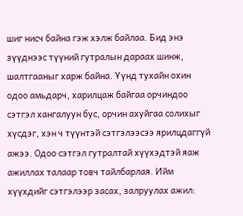шиг нисч байна гэж хэлж байлаа. Бид энэ зүүднээс түүний гутралын дараах шинж, шалтгааныг харж байна. Үүнд тухайн охин одоо амьдарч, харилцаж байгаа орчиндоо сэтгэл хангалуун бус, орчин ахуйгаа солихыг хүсдэг, хэн ч түүнтэй сэтгэлээсээ ярилцдаггүй ажээ. Одоо сэтгэл гутралтай хүүхэдтэй яаж ажиллах талаар товч тайлбарлая. Ийм хүүхдийг сэтгэлээр засах, залруулах ажил: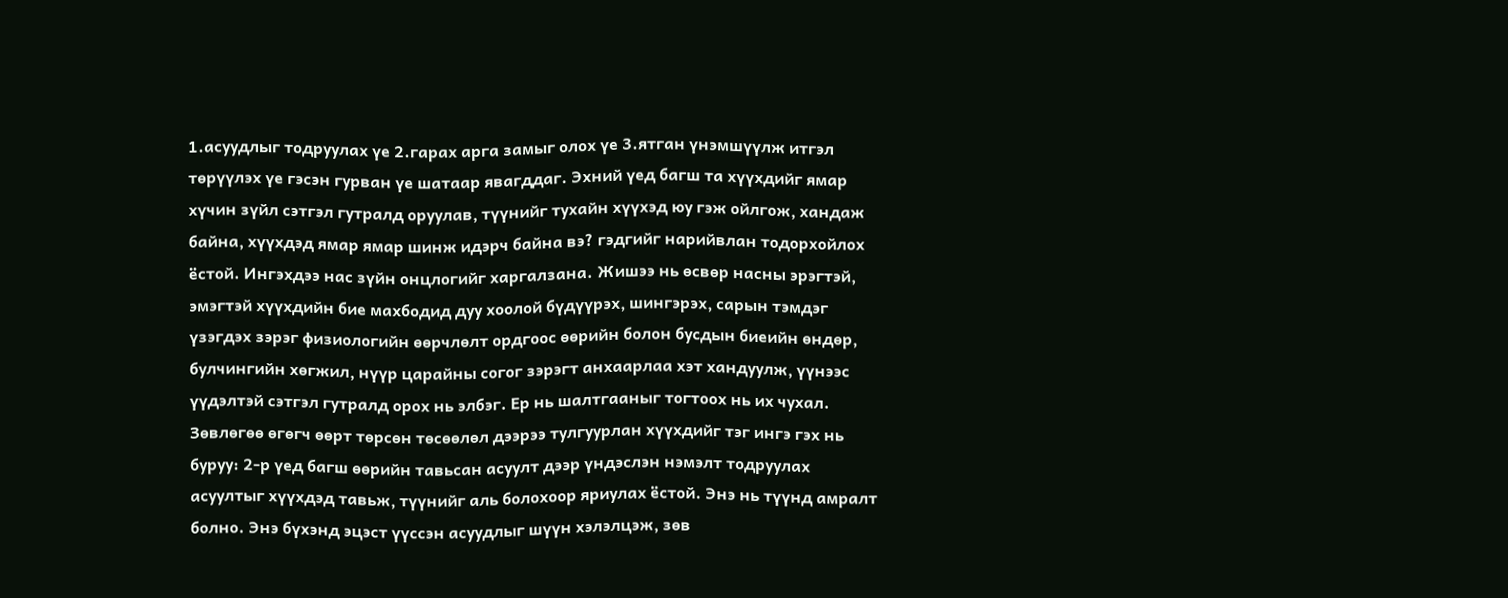1.асуудлыг тодруулах үе 2.гарах арга замыг олох үе 3.ятган үнэмшүүлж итгэл төрүүлэх үе гэсэн гурван үе шатаар явагддаг. Эхний үед багш та хүүхдийг ямар хүчин зүйл сэтгэл гутралд оруулав, түүнийг тухайн хүүхэд юу гэж ойлгож, хандаж байна, хүүхдэд ямар ямар шинж идэрч байна вэ? гэдгийг нарийвлан тодорхойлох ёстой. Ингэхдээ нас зүйн онцлогийг харгалзана. Жишээ нь өсвөр насны эрэгтэй, эмэгтэй хүүхдийн бие махбодид дуу хоолой бүдүүрэх, шингэрэх, сарын тэмдэг үзэгдэх зэрэг физиологийн өөрчлөлт ордгоос өөрийн болон бусдын биеийн өндөр, булчингийн хөгжил, нүүр царайны согог зэрэгт анхаарлаа хэт хандуулж, үүнээс үүдэлтэй сэтгэл гутралд орох нь элбэг. Ер нь шалтгааныг тогтоох нь их чухал. Зөвлөгөө өгөгч өөрт төрсөн төсөөлөл дээрээ тулгуурлан хүүхдийг тэг ингэ гэх нь буруу: 2-р үед багш өөрийн тавьсан асуулт дээр үндэслэн нэмэлт тодруулах асуултыг хүүхдэд тавьж, түүнийг аль болохоор яриулах ёстой. Энэ нь түүнд амралт болно. Энэ бүхэнд эцэст үүссэн асуудлыг шүүн хэлэлцэж, зөв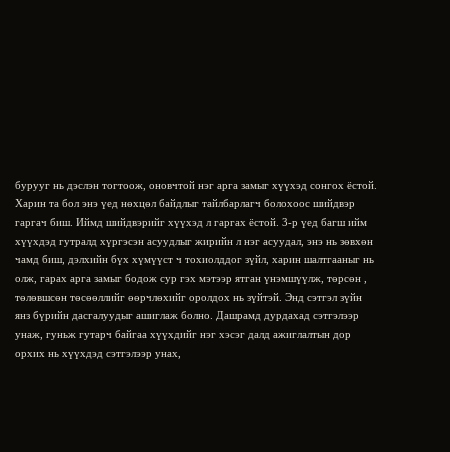бурууг нь дэслэн тогтоож, оновчтой нэг арга замыг хүүхэд сонгох ёстой. Харин та бол энэ үед нөхцөл байдлыг тайлбарлагч болохоос шийдвэр гаргач биш. Иймд шийдвэрийг хүүхэд л гаргах ёстой. 3-р үед багш ийм хүүхдэд гутралд хүргэсэн асуудлыг жирийн л нэг асуудал, энэ нь зөвхөн чамд биш, дэлхийн бүх хүмүүст ч тохиолддог зүйл, харин шалтгааныг нь олж, гарах арга замыг бодож сур гэх мэтээр ятган үнэмшүүлж, төрсөн , төлөвшсөн төсөөллийг өөрчлөхийг оролдох нь зүйтэй. Энд сэтгэл зүйн янз бүрийн дасгалуудыг ашиглаж болно. Дашрамд дурдахад сэтгэлээр унаж, гуньж гутарч байгаа хүүхдийг нэг хэсэг далд ажиглалтын дор орхих нь хүүхдэд сэтгэлээр унах,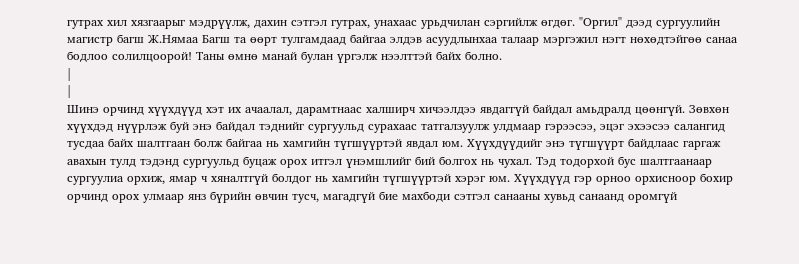гутрах хил хязгаарыг мэдрүүлж, дахин сэтгэл гутрах, унахаас урьдчилан сэргийлж өгдөг. "Оргил" дээд сургуулийн магистр багш Ж.Нямаа Багш та өөрт тулгамдаад байгаа элдэв асуудлынхаа талаар мэргэжил нэгт нөхөдтэйгөө санаа бодлоо солилцоорой! Таны өмнө манай булан үргэлж нээлттэй байх болно.
|
|
Шинэ орчинд хүүхдүүд хэт их ачаалал, дарамтнаас халширч хичээлдээ явдаггүй байдал амьдралд цөөнгүй. Зөвхөн хүүхдэд нүүрлэж буй энэ байдал тэднийг сургуульд сурахаас татгалзуулж улдмаар гэрээсээ, эцэг эхээсээ салангид тусдаа байх шалтгаан болж байгаа нь хамгийн түгшүүртэй явдал юм. Хүүхдүүдийг энэ түгшүүрт байдлаас гаргаж авахын тулд тэдэнд сургуульд буцаж орох итгэл үнэмшлийг бий болгох нь чухал. Тэд тодорхой бус шалтгаанаар сургуулиа орхиж, ямар ч хяналтгүй болдог нь хамгийн түгшүүртэй хэрэг юм. Хүүхдүүд гэр орноо орхисноор бохир орчинд орох улмаар янз бүрийн өвчин тусч, магадгүй бие махбоди сэтгэл санааны хувьд санаанд оромгүй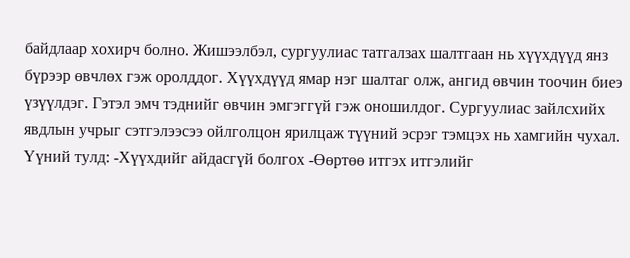байдлаар хохирч болно. Жишээлбэл, сургуулиас татгалзах шалтгаан нь хүүхдүүд янз бүрээр өвчлөх гэж оролддог. Хүүхдүүд ямар нэг шалтаг олж, ангид өвчин тоочин биеэ үзүүлдэг. Гэтэл эмч тэднийг өвчин эмгэггүй гэж оношилдог. Сургуулиас зайлсхийх явдлын учрыг сэтгэлээсээ ойлголцон ярилцаж түүний эсрэг тэмцэх нь хамгийн чухал. Үүний тулд: -Хүүхдийг айдасгүй болгох -Өөртөө итгэх итгэлийг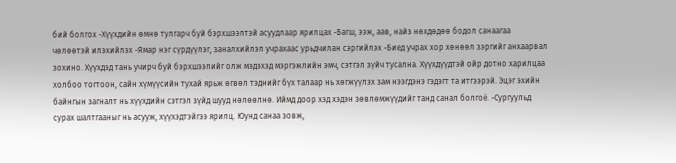бий болгох -Хүүхдийн өмнө тулгарч буй бэрхшээлтэй асуудлаар ярилцах -Багш, ээж, аав, найз нөхдөдөө бодол санаагаа чөлөөтэй илэхийлэх -Ямар нэг сүрдүүлэг, заналхийлэл учрахаас урьдчилан сэргийлэх -Биед учрах хор хөнөөл зэргийг анхаарвал зохино. Хүүхдэд тань учирч буй бэрхшээлийг олж мэдэхэд мэргэжлийн эмч, сэтгэл зүйч тусална. Хүүхдүүдтэй ойр дотно харилцаа холбоо тогтоон, сайн хүмүүсийн тухай ярьж өгвөл тэднийг бүх талаар нь хөгжүүлэх зам нээгдэнэ гэдэгт та итгээрэй. Эцэг эхийн байнгын загналт нь хүүхдийн сэтгэл зүйд шууд нөлөөлнө. Иймд доор хэд хэдэн зөвлөмжүүдийг танд санал болгоё. -Сургуульд сурах шалтгааныг нь асууж, хүүхэдтэйгээ ярилц. Юунд санаа зовж,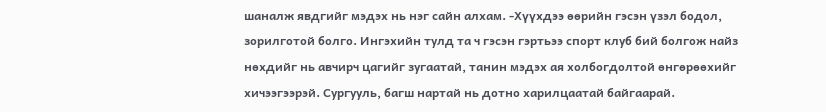шаналж явдгийг мэдэх нь нэг сайн алхам. -Хүүхдээ өөрийн гэсэн үзэл бодол, зорилготой болго. Ингэхийн тулд та ч гэсэн гэртьээ спорт клуб бий болгож найз нөхдийг нь авчирч цагийг зугаатай, танин мэдэх ая холбогдолтой өнгөрөөхийг хичээгээрэй. Сургууль, багш нартай нь дотно харилцаатай байгаарай.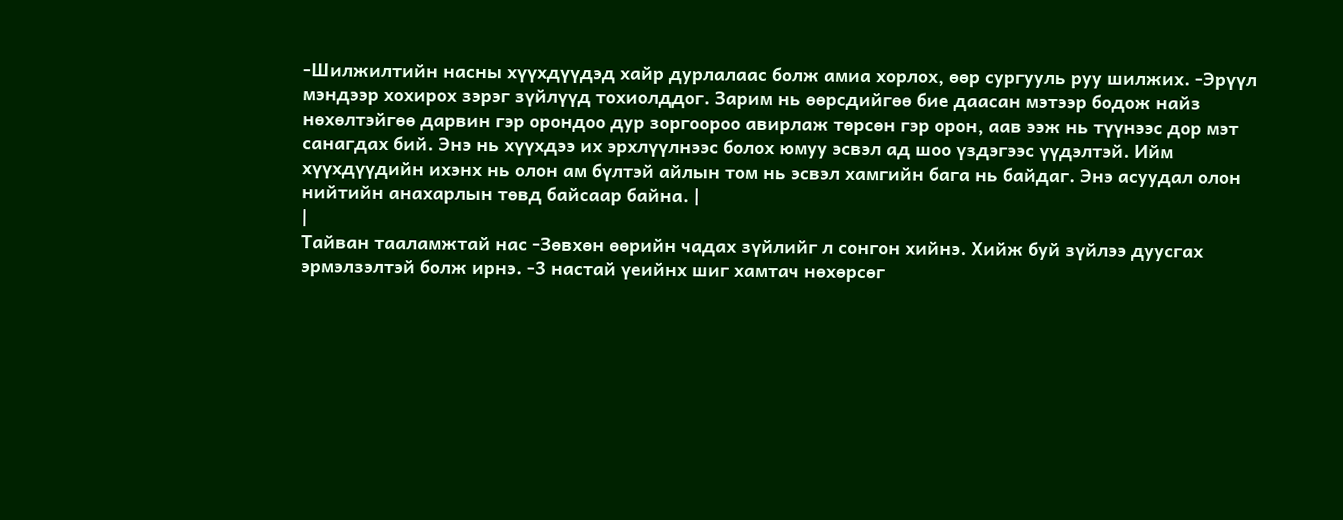-Шилжилтийн насны хүүхдүүдэд хайр дурлалаас болж амиа хорлох, өөр сургууль руу шилжих. -Эрүүл мэндээр хохирох зэрэг зүйлүүд тохиолддог. Зарим нь өөрсдийгөө бие даасан мэтээр бодож найз нөхөлтэйгөө дарвин гэр орондоо дур зоргоороо авирлаж төрсөн гэр орон, аав ээж нь түүнээс дор мэт санагдах бий. Энэ нь хүүхдээ их эрхлүүлнээс болох юмуу эсвэл ад шоо үздэгээс үүдэлтэй. Ийм хүүхдүүдийн ихэнх нь олон ам бүлтэй айлын том нь эсвэл хамгийн бага нь байдаг. Энэ асуудал олон нийтийн анахарлын төвд байсаар байна. |
|
Тайван тааламжтай нас -Зөвхөн өөрийн чадах зүйлийг л сонгон хийнэ. Хийж буй зүйлээ дуусгах эрмэлзэлтэй болж ирнэ. -3 настай үеийнх шиг хамтач нөхөрсөг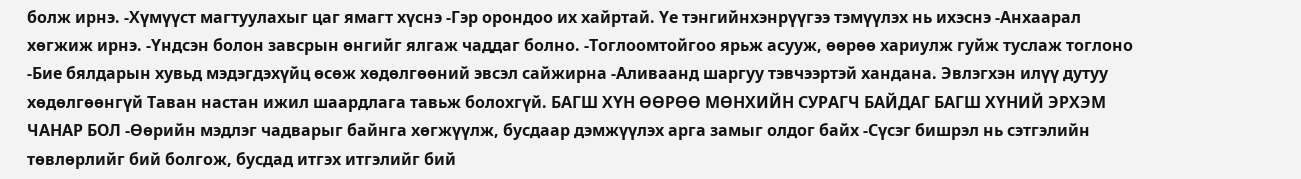болж ирнэ. -Хүмүүст магтуулахыг цаг ямагт хүснэ -Гэр орондоо их хайртай. Үе тэнгийнхэнрүүгээ тэмүүлэх нь ихэснэ -Анхаарал хөгжиж ирнэ. -Үндсэн болон завсрын өнгийг ялгаж чаддаг болно. -Тоглоомтойгоо ярьж асууж, өөрөө хариулж гуйж туслаж тоглоно -Бие бялдарын хувьд мэдэгдэхүйц өсөж хөдөлгөөний эвсэл сайжирна -Аливаанд шаргуу тэвчээртэй хандана. Эвлэгхэн илүү дутуу хөдөлгөөнгүй Таван настан ижил шаардлага тавьж болохгүй. БАГШ ХҮН ӨӨРӨӨ МӨНХИЙН СУРАГЧ БАЙДАГ БАГШ ХҮНИЙ ЭРХЭМ ЧАНАР БОЛ -Өөрийн мэдлэг чадварыг байнга хөгжүүлж, бусдаар дэмжүүлэх арга замыг олдог байх -Сүсэг бишрэл нь сэтгэлийн төвлөрлийг бий болгож, бусдад итгэх итгэлийг бий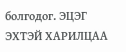болгодог. ЭЦЭГ ЭХТЭЙ ХАРИЛЦАА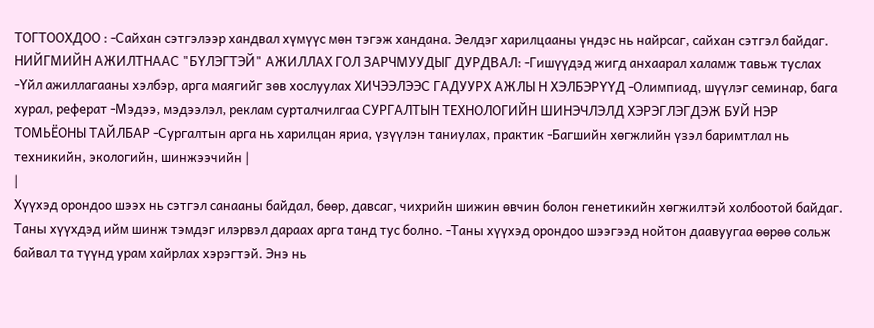ТОГТООХДОО : -Сайхан сэтгэлээр хандвал хүмүүс мөн тэгэж хандана. Эелдэг харилцааны үндэс нь найрсаг, сайхан сэтгэл байдаг. НИЙГМИЙН АЖИЛТНААС "БҮЛЭГТЭЙ" АЖИЛЛАХ ГОЛ ЗАРЧМУУДЫГ ДУРДВАЛ: -Гишүүдэд жигд анхаарал халамж тавьж туслах -Үйл ажиллагааны хэлбэр, арга маягийг зөв хослуулах ХИЧЭЭЛЭЭС ГАДУУРХ АЖЛЫ Н ХЭЛБЭРҮҮД -Олимпиад, шүүлэг семинар, бага хурал, реферат -Мэдээ, мэдээлэл, реклам сурталчилгаа СУРГАЛТЫН ТЕХНОЛОГИЙН ШИНЭЧЛЭЛД ХЭРЭГЛЭГДЭЖ БУЙ НЭР ТОМЬЁОНЫ ТАЙЛБАР -Сургалтын арга нь харилцан яриа, үзүүлэн таниулах, практик -Багшийн хөгжлийн үзэл баримтлал нь техникийн, экологийн, шинжээчийн |
|
Хүүхэд орондоо шээх нь сэтгэл санааны байдал, бөөр, давсаг, чихрийн шижин өвчин болон генетикийн хөгжилтэй холбоотой байдаг. Таны хүүхдэд ийм шинж тэмдэг илэрвэл дараах арга танд тус болно. -Таны хүүхэд орондоо шээгээд нойтон даавуугаа өөрөө сольж байвал та түүнд урам хайрлах хэрэгтэй. Энэ нь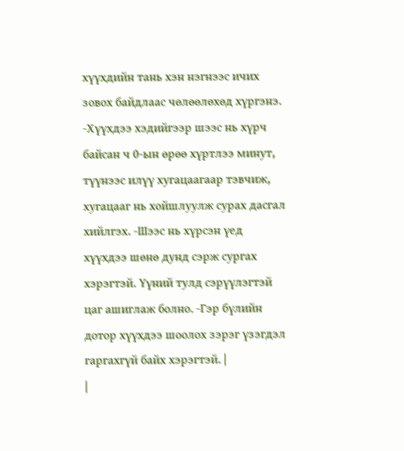хүүхдийн тань хэн нэгнээс ичих зовох байдлаас чөлөөлөхөд хүргэнэ. -Хүүхдээ хэдийгээр шээс нь хүрч байсан ч 0-ын өрөө хүртлээ минут, түүнээс илүү хугацаагаар тэвчиж, хугацааг нь хойшлуулж сурах дасгал хийлгэх. -Шээс нь хүрсэн үед хүүхдээ шөнө дунд сэрж сургах хэрэгтэй. Үүний тулд сэрүүлэгтэй цаг ашиглаж болно. -Гэр бүлийн дотор хүүхдээ шоолох зэрэг үзэгдэл гаргахгүй байх хэрэгтэй. |
|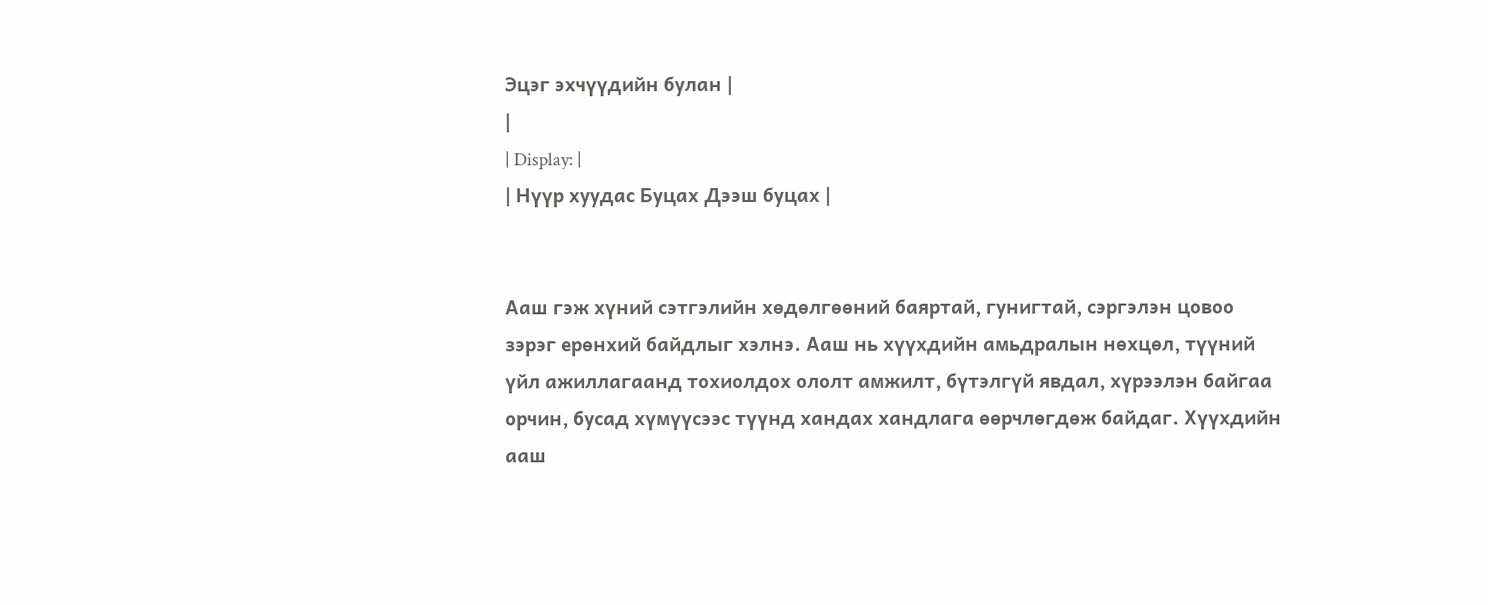Эцэг эхчүүдийн булан |
|
| Display: |
| Нүүр хуудас Буцах Дээш буцах |


Ааш гэж хүний сэтгэлийн хөдөлгөөний баяртай, гунигтай, сэргэлэн цовоо зэрэг ерөнхий байдлыг хэлнэ. Ааш нь хүүхдийн амьдралын нөхцөл, түүний үйл ажиллагаанд тохиолдох ололт амжилт, бүтэлгүй явдал, хүрээлэн байгаа орчин, бусад хүмүүсээс түүнд хандах хандлага өөрчлөгдөж байдаг. Хүүхдийн ааш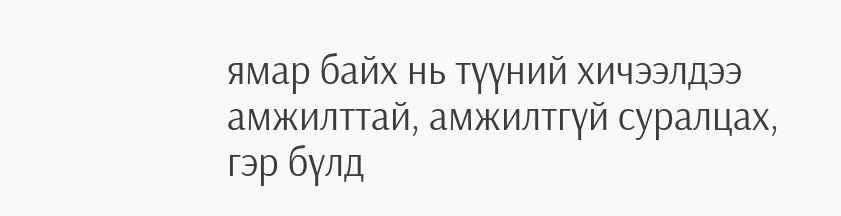ямар байх нь түүний хичээлдээ амжилттай, амжилтгүй суралцах, гэр бүлд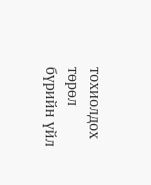тохиолдох төрөл бүрийн үйл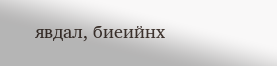явдал, биеийнх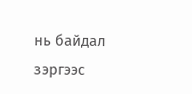нь байдал зэргээс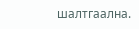шалтгаална.